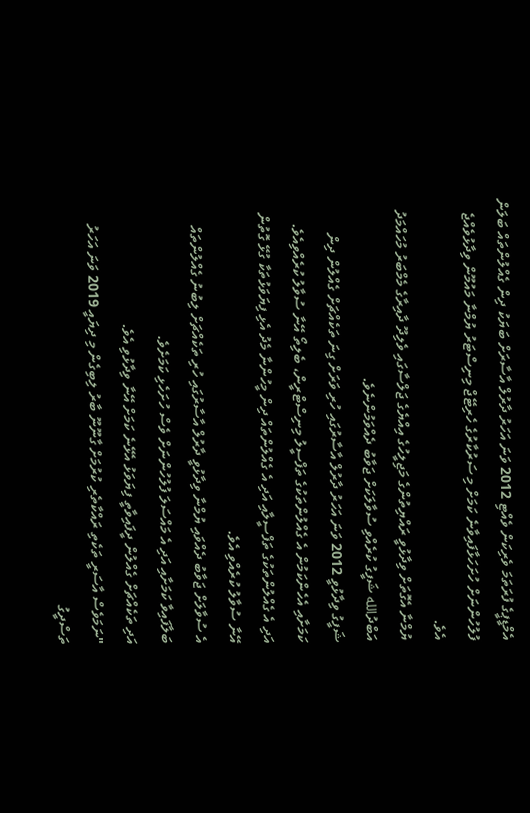އެމްޑީޕީގެ ފުރަތަމަ ވެރިކަން ވެއްޓި 2012 ވަނަ އަހަރު ދާރުލް އާސާރަށް ބަޔަކު ދިން ގެއްލުންތައް ބަލަން ފުލުހުންނަށް ހުށަހަޅާފައިވާނެ ކަމަށް މި ސަރުކާރުގެ ހެރިޓޭޖް މިނިސްޓަރު ޔުމްނާ މައުމޫން ވިދާޅުވެއްޖެ އެވެ.
ޔުމްނާ އެގޮތަށް ވިދާޅުވީ ރައްޔިތުންގެ މަޖިލީހުގެ އިއްޔެގެ ޖަލްސާގައި ވެލިދޫ ދާއިރާގެ މެމްބަރު މުހައްމަދު އަބްދުالله ޝަފީގު ކުރެއްވި ސުވާލަކަށް ޖަވާބު ދެއްވަމުންނެވެ.
ޝަފީގު ވިދާޅުވީ 2012 ވަނަ އަހަރު ދާރުލް އާސާރުގައި ހުރި ވަރަށް ގިނަ ތަކެއްޗަށް ގެއްލުން ދިން ކަމަށާއި އެހެންކަމުން އެ ގެއްލުންތަކުގެ ތަފްސީލު މިނިސްޓްރީން، ބެލިތޯ އޭނާ ސުވާލު ކުރެއްވިއެވެ.
އަދި އެ ގެއްލުންތަކުގެ ތަފްސީލާއި އަދި އެ ގެއްލުންތައް ދިން މީހުންނާ މެދު އެޅި ފިޔަވަޅުތަކާ ގުޅޭ ގޮތުން އޭނާ ސުވާލު ކުރެއްވި އެވެ.
އެ ސުވާލަށް ޖަވާބު ދެއްވައި ޔުމްނާ ވިދާޅުވީ ދާރުލް އާސާރުގައި ހުރި ތަކެއްޗަށް ލިބުނު ގެއްލުންތައް ބަލާފައިވާ ކަމަށާއި އަދި އެ މައްސަލަ ފުލުހުންނަށް ވެސް ހުށަހެޅި ކަމަށެވެ.
އަދި ތަކެއްޗަށް ގެއްލުން ދީފައިވާތީ ފިޔަވަޅު އެޅޭނެ ކަމަށް އޭނާ ވިދާޅުވި އެވެ.
"ނަމަވެސް އާސަރީ ތަކެތި ރައްކާތެރި ކުރުމަށް ގާނޫނޫ ބާރު ލިބިގެން މި ދިޔައީ 2019 ވަނަ އަހަރު ތަސްދީގު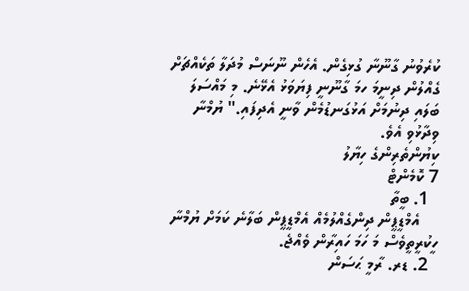ކުރެވުނު ގާނޫނާ ގުޅިގެން. އެހެން ނޫނަސް މުދަލާ ތަކެއްޗަށް ގެއްލުން ދިނީމަ ހމަ ގާނޫނީ ފިޔަވަޅު އެޅޭނެ. މި މައްސަލަ ބަލައި ދިނުމަށް އަޅުގަނޑުމެން ވާނީ އެދިފައި." ޔުމްނާ ވިދާޅުވި އެވެ.
ކިޔުންތެރިންގެ ހިޔާލު
7 ކޮމެންޓް
  1. ބީތާ
    އެމްޑީޕީން ދިންގެއްލުމެއް އެމްޑީޕީން ބަލާނެ ކަމަށް ޔުމްނާ ހީކުރީތީވެސް މަ ހަމަ ހައިރާން ވެއްޖެ.
  2. ޑރ. ރާމީ ޙަސަން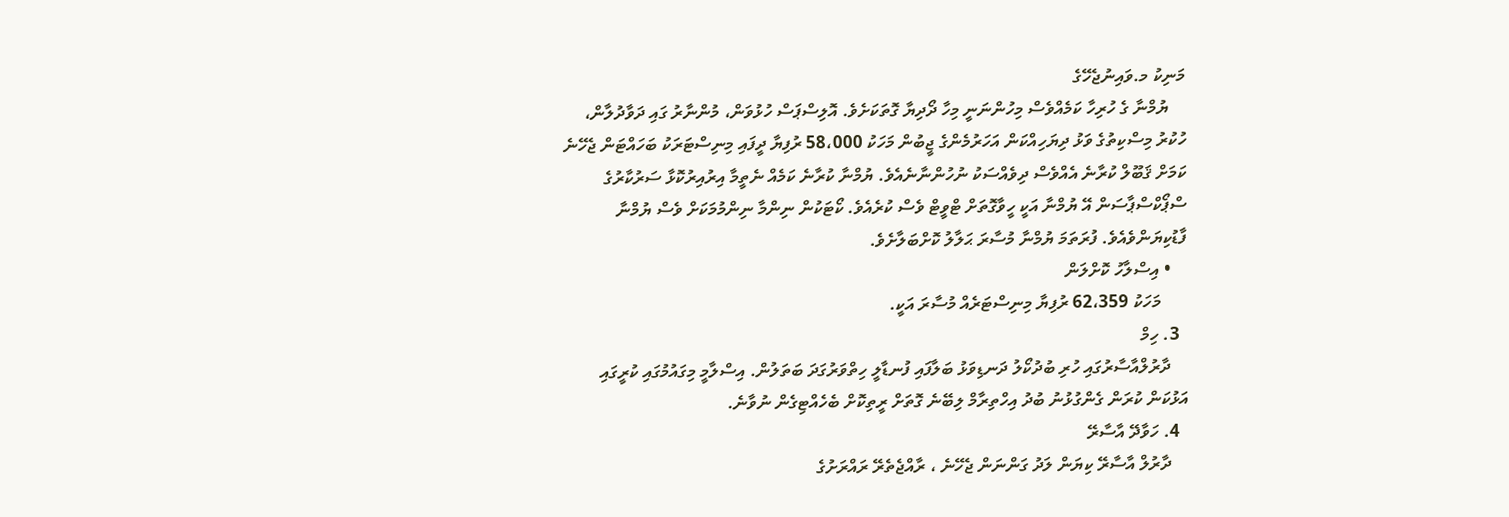މަނިކު މ.ވައިނުޖެހޭގެ
    ޔުމްނާ ގެ ހުރިހާ ކަމެއްވެސް މިހުންނަނީ މިހާ ދޯދިޔާ ގޮތަކަށެވެ. އޮލިސްޕަސް ހުޅުވަން، މުންނާރު ގައި ދަވާދުލާން، ހުކުރު މިސްކިތުގެ ވަޅު ދިޔަހިއްކަން އަހަރުމެންގެ ޖީބުން މަހަކު 58،000 ރުފިޔާ ދީފައި މިނިސްޓަރަކު ބަހައްޓަން ޖެހޭނެ ކަމަށް ޤަބޫލް ކުރާނެ އެއްވެސް ދިވެއްސަކު ނުހުންނާނެއެވެ. ޔުމްނާ ކުރާނެ ކަމެއް ނެތީމާ އިރުއިރުކޮޅާ ސަރުކާރުގެ ސްޕޯކްސްޕާސަން އޭ ޔުމްނާ އަކީ ހީވާގޮތަށް ޓްވީޓް ވެސް ކުރެއެވެ. ކޯޓަކުން ނިންމާ ނިންމުމަކަށް ވެސް ޔުމްނާ ފާޑުކިޔަންވެއެވެ. ފުރަތަމަ ޔުމްނާ މުސާރަ ޙަލާލު ކޮށްބަލާށެވެ.
    • އިސްލާހު ކޮށްލަން
      މަހަކު 62،359 ރުފިޔާ މިނިސްޓަރެއް މުސާރަ އަކީ.
  3. ހިމް
    ދާރުލްއާސާރުގައި ހުރި ބުދުކޯލު ދަނޑިވަޅު ބަލާފައި ފުނޑާލީ ހިތްވަރުގަދަ ބަތަލުން. އިސްލާމީ މިގައުމުގައި ކުރީގައި އަޅުކަން ކުރަން ގެންގުޅުނު ބުދު އިހްތިރާމް ލިބޭނެ ގޮތަށް ރީތިކޮށް ބެހެއްޓިގެން ނުވާނެ.
  4. ހަވާދޭ އާސާރޭ
    ދާރުލް އާސާރޭ ކިޔަން ލަދު ގަންނަން ޖެހޭނެ ، ރާއްޖެތެރޭ ރައްރަށުގެ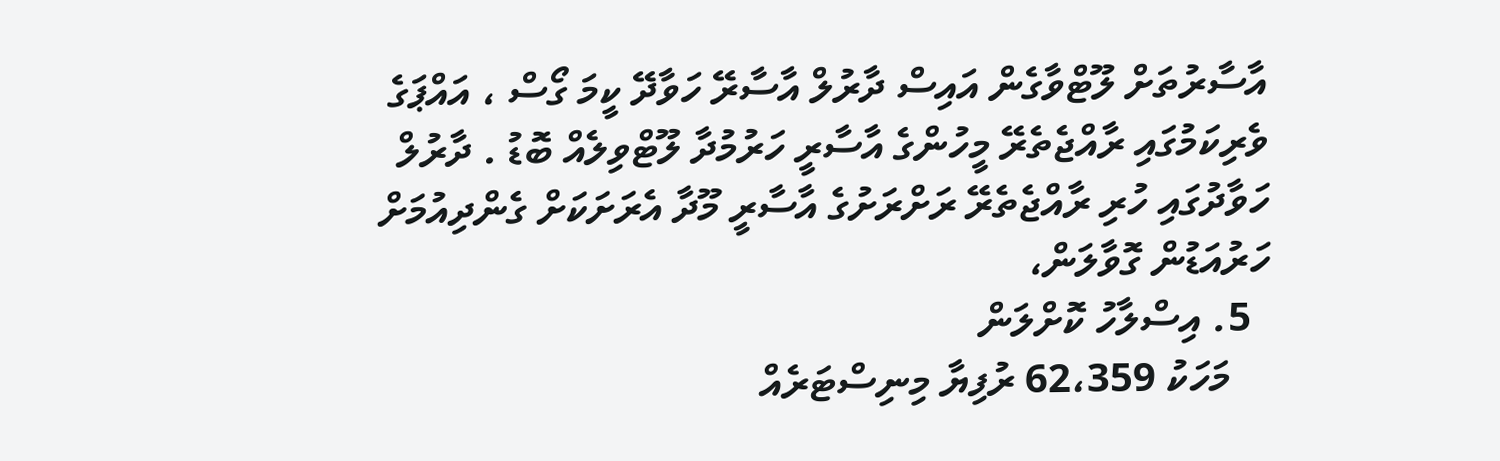އާސާރުތަށް ލޫޓްވާގެން އައިސް ދާރުލް އާސާރޭ ހަވާދޭ ކީމަ ގޯސް ، އައްޕަގެ ވެރިކަމުގައި ރާއްޖެތެރޭ މީހުންގެ އާސާރީ ހަރުމުދާ ލޫޓްވިލެއް ބޮޑު . ދާރުލް ހަވާދުގައި ހުރި ރާއްޖެތެރޭ ރަށްރަށުގެ އާސާރީ މޫދާ އެރަށަކަށް ގެންދިއުމަށް ހަރުއަޑުން ގޮވާލަން،
  5. އިސްލާހު ކޮށްލަން
    މަހަކު 62،359 ރުފިޔާ މިނިސްޓަރެއް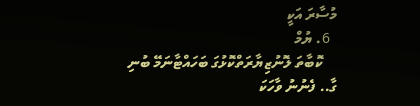މުސާރަ އަކީ
  6. ޔުމް
    ކޮބާތަ ލޮނުޒިޔާރަތްކޮޅުގަ ބަހައްޓާނަމޭ ބުނި ގާ.. ފެނުނު ވާހަކަ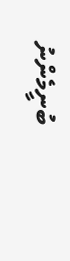ބުނީމެންނު